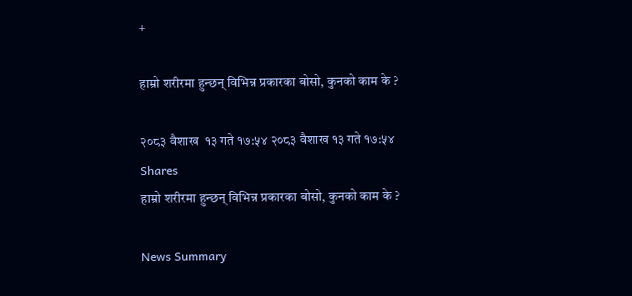+

हाम्रो शरीरमा हुन्छन् विभिन्न प्रकारका बोसो, कुनको काम के ?

२०८३ वैशाख  १३ गते १७:५४ २०८३ वैशाख १३ गते १७:५४
Shares
हाम्रो शरीरमा हुन्छन् विभिन्न प्रकारका बोसो, कुनको काम के ?

News Summary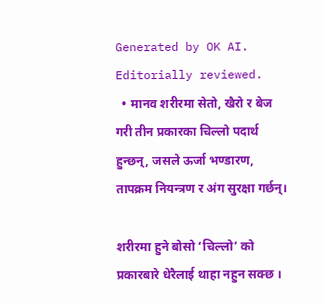Generated by OK AI. Editorially reviewed.
  • मानव शरीरमा सेतो, खैरो र बेज गरी तीन प्रकारका चिल्लो पदार्थ हुन्छन्, जसले ऊर्जा भण्डारण, तापक्रम नियन्त्रण र अंग सुरक्षा गर्छन्।

शरीरमा हुने बोसो ‘चिल्लो’ को प्रकारबारे धेरैलाई थाहा नहुन सक्छ ।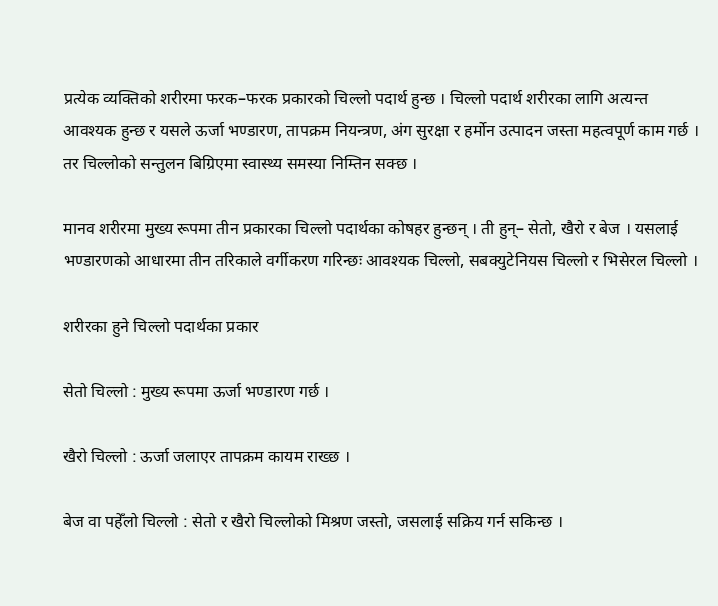प्रत्येक व्यक्तिको शरीरमा फरक–फरक प्रकारको चिल्लो पदार्थ हुन्छ । चिल्लो पदार्थ शरीरका लागि अत्यन्त आवश्यक हुन्छ र यसले ऊर्जा भण्डारण, तापक्रम नियन्त्रण, अंग सुरक्षा र हर्मोन उत्पादन जस्ता महत्वपूर्ण काम गर्छ । तर चिल्लोको सन्तुलन बिग्रिएमा स्वास्थ्य समस्या निम्तिन सक्छ ।

मानव शरीरमा मुख्य रूपमा तीन प्रकारका चिल्लो पदार्थका कोषहर हुन्छन् । ती हुन्– सेतो, खैरो र बेज । यसलाई भण्डारणको आधारमा तीन तरिकाले वर्गीकरण गरिन्छः आवश्यक चिल्लो, सबक्युटेनियस चिल्लो र भिसेरल चिल्लो ।

शरीरका हुने चिल्लो पदार्थका प्रकार

सेतो चिल्लो : मुख्य रूपमा ऊर्जा भण्डारण गर्छ ।

खैरो चिल्लो : ऊर्जा जलाएर तापक्रम कायम राख्छ ।

बेज वा पहेँलो चिल्लो : सेतो र खैरो चिल्लोको मिश्रण जस्तो, जसलाई सक्रिय गर्न सकिन्छ ।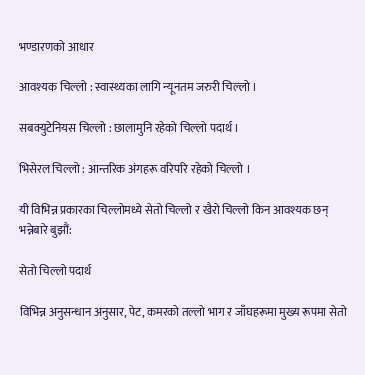भण्डारणको आधार

आवश्यक चिल्लो : स्वास्थ्यका लागि न्यूनतम जरुरी चिल्लो ।

सबक्युटेनियस चिल्लो : छालामुनि रहेको चिल्लो पदार्थ ।

भिसेरल चिल्लो : आन्तरिक अंगहरू वरिपरि रहेको चिल्लो ।

यी विभिन्न प्रकारका चिल्लोमध्ये सेतो चिल्लो र खैरो चिल्लो किन आवश्यक छन् भन्नेबारे बुझौं:

सेतो चिल्लो पदार्थ

विभिन्न अनुसन्धान अनुसार, पेट, कमरको तल्लो भाग र जाँघहरूमा मुख्य रूपमा सेतो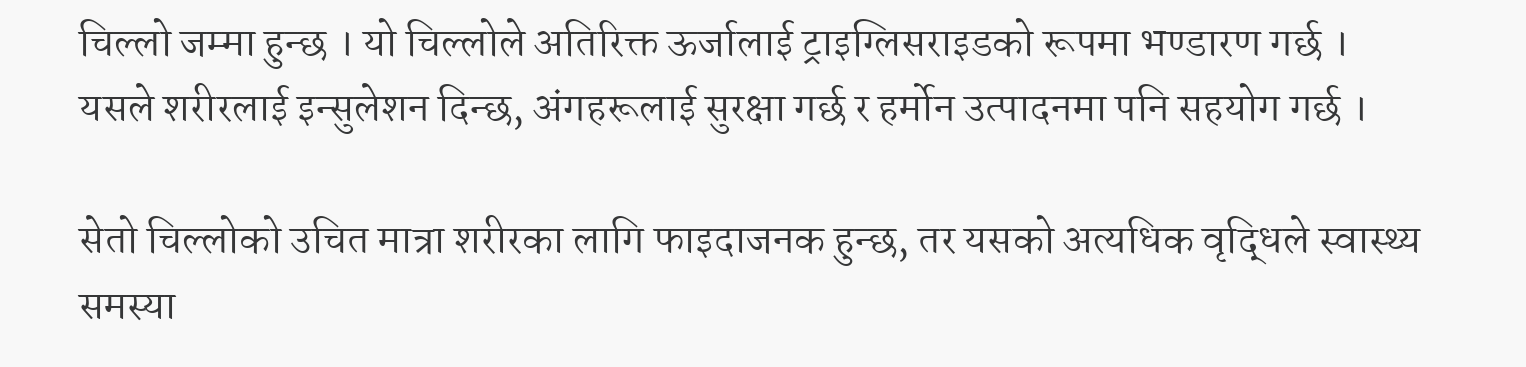चिल्लो जम्मा हुन्छ । यो चिल्लोले अतिरिक्त ऊर्जालाई ट्राइग्लिसराइडको रूपमा भण्डारण गर्छ । यसले शरीरलाई इन्सुलेशन दिन्छ, अंगहरूलाई सुरक्षा गर्छ र हर्मोन उत्पादनमा पनि सहयोग गर्छ ।

सेतो चिल्लोको उचित मात्रा शरीरका लागि फाइदाजनक हुन्छ, तर यसको अत्यधिक वृद्धिले स्वास्थ्य समस्या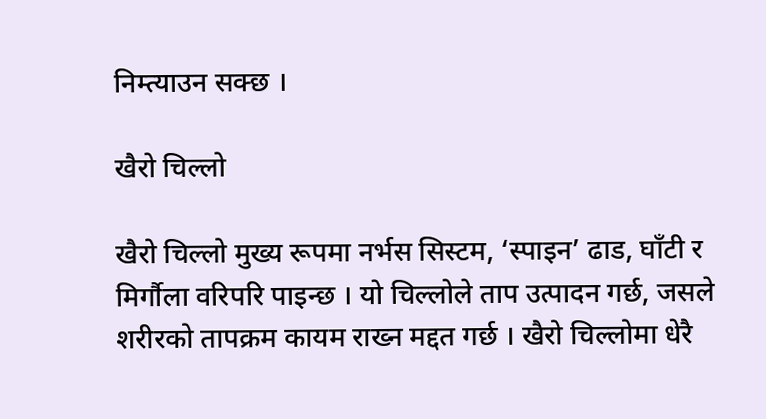निम्त्याउन सक्छ ।

खैरो चिल्लो

खैरो चिल्लो मुख्य रूपमा नर्भस सिस्टम, ‘स्पाइन’ ढाड, घाँटी र मिर्गौला वरिपरि पाइन्छ । यो चिल्लोले ताप उत्पादन गर्छ, जसले शरीरको तापक्रम कायम राख्न मद्दत गर्छ । खैरो चिल्लोमा धेरै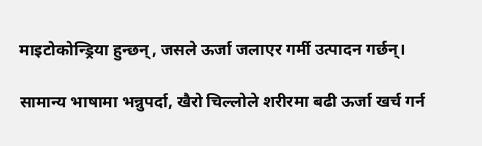माइटोकोन्ड्रिया हुन्छन्, जसले ऊर्जा जलाएर गर्मी उत्पादन गर्छन्।

सामान्य भाषामा भन्नुपर्दा, खैरो चिल्लोले शरीरमा बढी ऊर्जा खर्च गर्न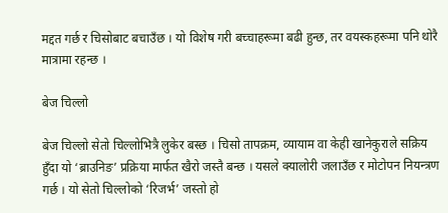मद्दत गर्छ र चिसोबाट बचाउँछ । यो विशेष गरी बच्चाहरूमा बढी हुन्छ, तर वयस्कहरूमा पनि थोरै मात्रामा रहन्छ ।

बेज चिल्लो

बेज चिल्लो सेतो चिल्लोभित्रै लुकेर बस्छ । चिसो तापक्रम, व्यायाम वा केही खानेकुराले सक्रिय हुँदा यो ‘ब्राउनिङ’ प्रक्रिया मार्फत खैरो जस्तै बन्छ । यसले क्यालोरी जलाउँछ र मोटोपन नियन्त्रण गर्छ । यो सेतो चिल्लोको ‘रिजर्भ’ जस्तो हो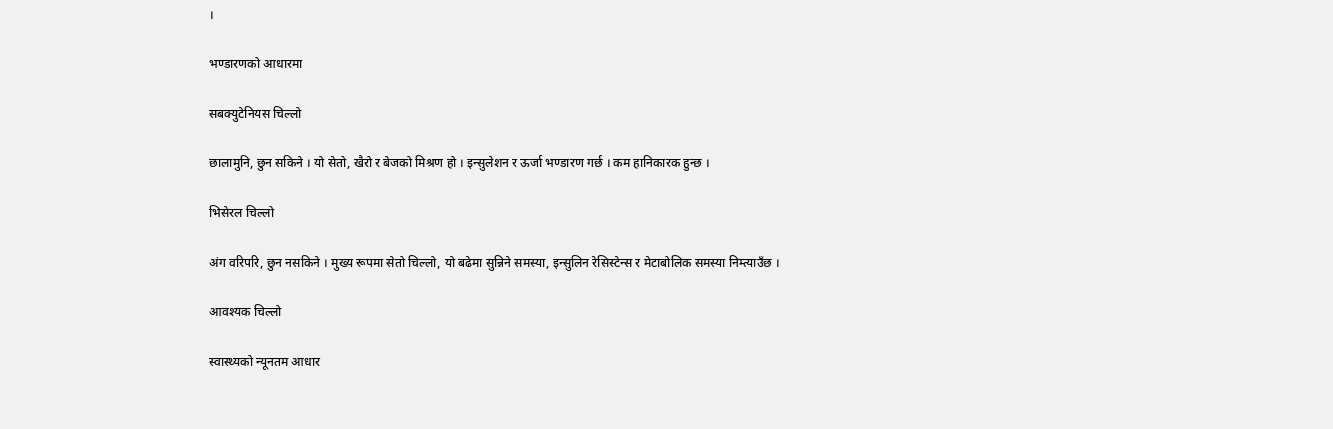।

भण्डारणको आधारमा

सबक्युटेनियस चिल्लो

छालामुनि, छुन सकिने । यो सेतो, खैरो र बेजको मिश्रण हो । इन्सुलेशन र ऊर्जा भण्डारण गर्छ । कम हानिकारक हुन्छ ।

भिसेरल चिल्लो

अंग वरिपरि, छुन नसकिने । मुख्य रूपमा सेतो चिल्लो, यो बढेमा सुन्निने समस्या, इन्सुलिन रेसिस्टेन्स र मेटाबोलिक समस्या निम्त्याउँछ ।

आवश्यक चिल्लो

स्वास्थ्यको न्यूनतम आधार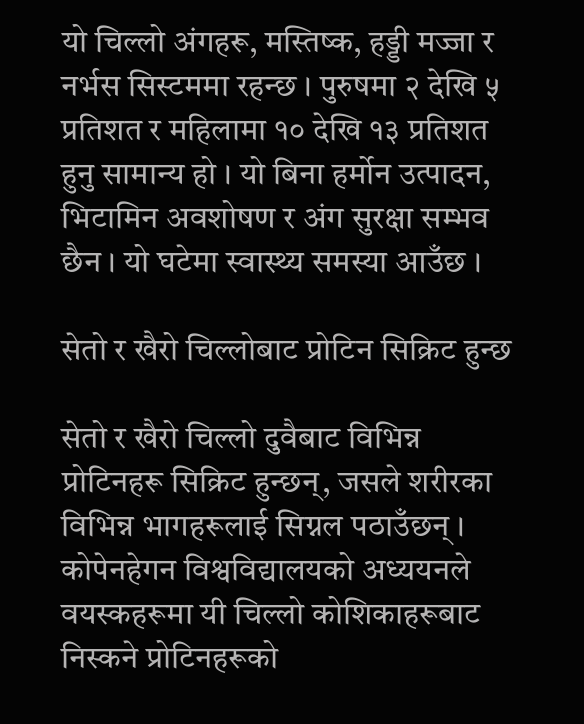यो चिल्लो अंगहरू, मस्तिष्क, हड्डी मज्जा र नर्भस सिस्टममा रहन्छ । पुरुषमा २ देखि ५ प्रतिशत र महिलामा १० देखि १३ प्रतिशत हुनु सामान्य हो । यो बिना हर्मोन उत्पादन, भिटामिन अवशोषण र अंग सुरक्षा सम्भव छैन । यो घटेमा स्वास्थ्य समस्या आउँछ ।

सेतो र खैरो चिल्लोबाट प्रोटिन सिक्रिट हुन्छ

सेतो र खैरो चिल्लो दुवैबाट विभिन्न प्रोटिनहरू सिक्रिट हुन्छन्, जसले शरीरका विभिन्न भागहरूलाई सिग्नल पठाउँछन् । कोपेनहेगन विश्वविद्यालयको अध्ययनले वयस्कहरूमा यी चिल्लो कोशिकाहरूबाट निस्कने प्रोटिनहरूको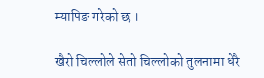म्यापिङ गरेको छ ।

खैरो चिल्लोले सेतो चिल्लोको तुलनामा धेरै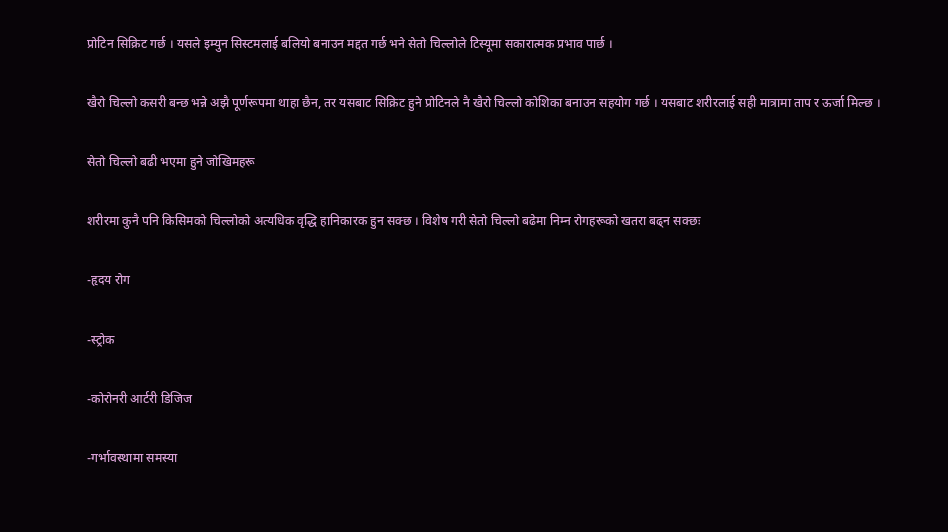प्रोटिन सिक्रिट गर्छ । यसले इम्युन सिस्टमलाई बलियो बनाउन मद्दत गर्छ भने सेतो चिल्लोले टिस्यूमा सकारात्मक प्रभाव पार्छ ।

खैरो चिल्लो कसरी बन्छ भन्ने अझै पूर्णरूपमा थाहा छैन, तर यसबाट सिक्रिट हुने प्रोटिनले नै खैरो चिल्लो कोशिका बनाउन सहयोग गर्छ । यसबाट शरीरलाई सही मात्रामा ताप र ऊर्जा मिल्छ ।

सेतो चिल्लो बढी भएमा हुने जोखिमहरू

शरीरमा कुनै पनि किसिमको चिल्लोको अत्यधिक वृद्धि हानिकारक हुन सक्छ । विशेष गरी सेतो चिल्लो बढेमा निम्न रोगहरूको खतरा बढ्न सक्छः

-हृदय रोग

-स्ट्रोक

-कोरोनरी आर्टरी डिजिज

-गर्भावस्थामा समस्या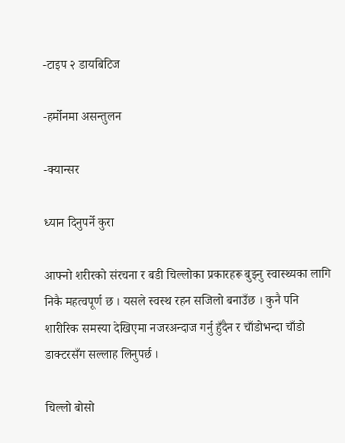-टाइप २ डायबिटिज

-हर्मोनमा असन्तुलन

-क्यान्सर

ध्यान दिनुपर्ने कुरा

आफ्नो शरीरको संरचना र बडी चिल्लोका प्रकारहरू बुझ्नु स्वास्थ्यका लागि निकै महत्वपूर्ण छ । यसले स्वस्थ रहन सजिलो बनाउँछ । कुनै पनि शारीरिक समस्या देखिएमा नजरअन्दाज गर्नु हुँदैन र चाँडोभन्दा चाँडो डाक्टरसँग सल्लाह लिनुपर्छ ।

चिल्लो बोसो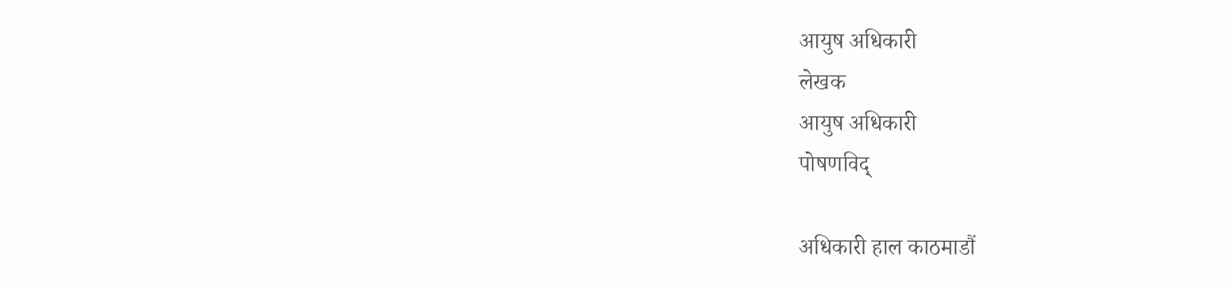आयुष अधिकारी
लेखक
आयुष अधिकारी
पोषणविद्

अधिकारी हाल काठमाडौं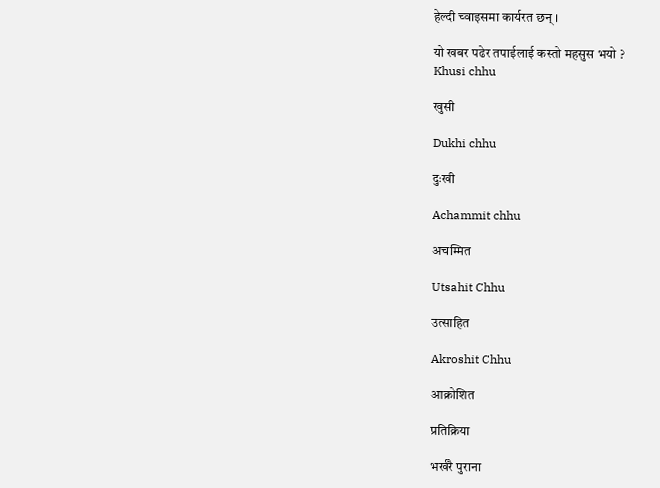हेल्दी च्वाइसमा कार्यरत छन् ।

यो खबर पढेर तपाईलाई कस्तो महसुस भयो ?
Khusi chhu

खुसी

Dukhi chhu

दुःखी

Achammit chhu

अचम्मित

Utsahit Chhu

उत्साहित

Akroshit Chhu

आक्रोशित

प्रतिक्रिया

भर्खरै पुराना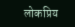लोकप्रिय